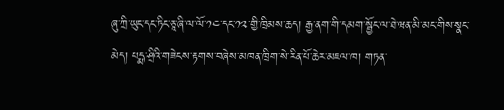ཞུ་ཀྲི་ཡུང་དང་ཏིང་ཅཱ་ཞི་ལ་ལོ་༡༤་དང་༡༢་གྱི་ཁྲིམས་ཆད། རྒྱ་ནག་གི་དམག་སྦྱོང་ལ་ཐེ་ཝན་མི་མང་གིས་སྣང་མེད། པདྨ་ཤྲིའི་གཟེངས་རྟགས་བཞེས་མཁན་ཁྲིག་སེ་རིན་པོ་ཆེར་མཇལ་ཁ། གཏན་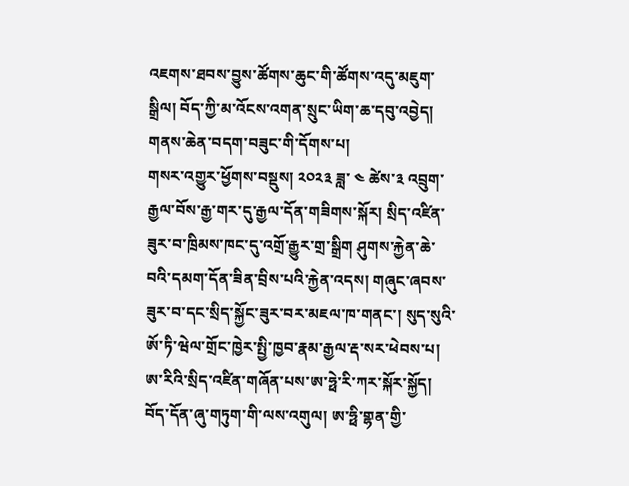འཇགས་ཐབས་བྱུས་ཚོགས་ཆུང་གི་ཚོགས་འདུ་མཇུག་སྒྲིལ། བོད་ཀྱི་མ་འོངས་འགན་སྲུང་ཡིག་ཆ་དབུ་འབྱེད། གནས་ཆེན་བདག་བཟུང་གི་དོགས་པ།
གསར་འགྱུར་ཕྱོགས་བསྡུས། ༢༠༢༣ ཟླ་ ༤ ཚེས་༣ འབྲུག་རྒྱལ་བོས་རྒྱ་གར་དུ་རྒྱལ་དོན་གཟིགས་སྐོར། སྲིད་འཛིན་ཟུར་བ་ཁྲིམས་ཁང་དུ་འགྲོ་རྒྱུར་གྲ་སྒྲིག ཤུགས་རྐྱེན་ཆེ་བའི་དམག་དོན་ཟིན་བྲིས་པའི་རྐྱེན་འདས། གཞུང་ཞབས་ཟུར་བ་དང་སྲིད་སྐྱོང་ཟུར་བར་མཇལ་ཁ་གནང་། སུད་སུའི་ཨོ་ཏི་ཝེལ་གྲོང་ཁྱེར་སྤྱི་ཁྱབ་རྣམ་རྒྱལ་རྡ་སར་ཕེབས་པ།
ཨ་རིའི་སྲིད་འཛིན་གཞོན་པས་ཨ་ཧྥེ་རི་ཀར་སྐོར་སྐྱོད། བོད་དོན་ཞུ་གཏུག་གི་ལས་འགུལ། ཨ་ཧྥི་གྷན་གྱི་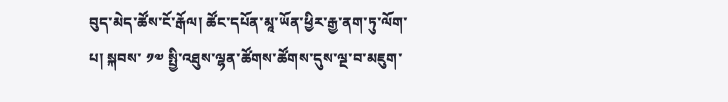བུད་མེད་ཚོས་ངོ་རྒོལ། ཚོང་དཔོན་མཱ་ཡོན་ཕྱིར་རྒྱ་ནག་ཏུ་ལོག་པ། སྐབས་ ༡༧ སྤྱི་འཐུས་ལྷན་ཚོགས་ཚོགས་དུས་ལྔ་བ་མཇུག་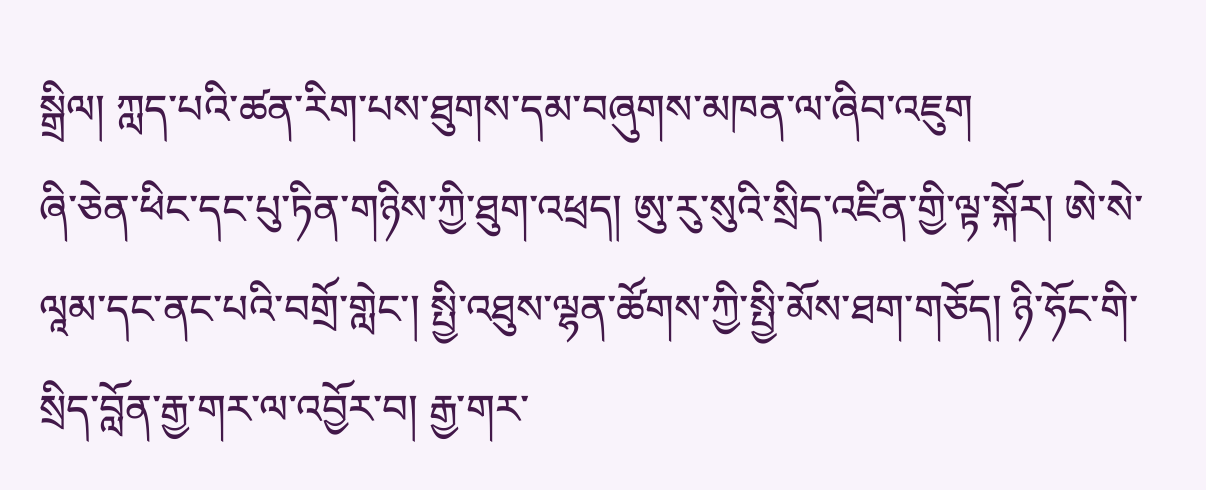སྒྲིལ། ཀླད་པའི་ཚན་རིག་པས་ཐུགས་དམ་བཞུགས་མཁན་ལ་ཞིབ་འཇུག
ཞི་ཅེན་ཕིང་དང་པུ་ཏིན་གཉིས་ཀྱི་ཐུག་འཕྲད། ཨུ་རུ་སུའི་སྲིད་འཛིན་གྱི་ལྟ་སྐོར། ཨེ་སེ་ལཱམ་དང་ནང་པའི་བགྲོ་གླེང་། སྤྱི་འཐུས་ལྷན་ཚོགས་ཀྱི་སྤྱི་མོས་ཐག་གཅོད། ཉི་ཧོང་གི་སྲིད་བློན་རྒྱ་གར་ལ་འབྱོར་བ། རྒྱ་གར་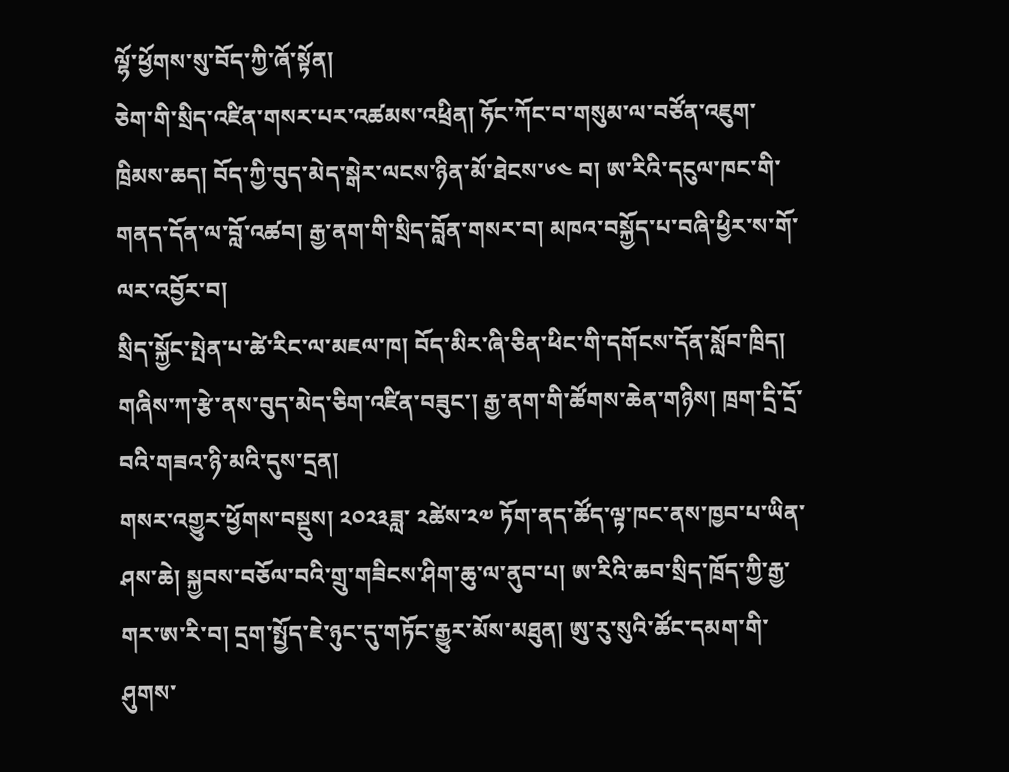ལྷོ་ཕྱོགས་སུ་བོད་ཀྱི་ཞོ་སྟོན།
ཅེག་གི་སྲིད་འཛིན་གསར་པར་འཚམས་འཕྲིན། ཧོང་ཀོང་བ་གསུམ་ལ་བཙོན་འཇུག་ཁྲིམས་ཆད། བོད་ཀྱི་བུད་མེད་སྒེར་ལངས་ཉིན་མོ་ཐེངས་༦༤ བ། ཨ་རིའི་དངུལ་ཁང་གི་གནད་དོན་ལ་བློ་འཚབ། རྒྱ་ནག་གི་སྲིད་བློན་གསར་བ། མཁའ་བསྐྱོད་པ་བཞི་ཕྱིར་ས་གོ་ལར་འབྱོར་བ།
སྲིད་སྐྱོང་སྤེན་པ་ཚེ་རིང་ལ་མཇལ་ཁ། བོད་མིར་ཞི་ཅིན་ཕིང་གི་དགོངས་དོན་སློབ་ཁྲིད། གཞིས་ཀ་རྩེ་ནས་བུད་མེད་ཅིག་འཛིན་བཟུང་། རྒྱ་ནག་གི་ཚོགས་ཆེན་གཉིས། ཁྲག་དྲི་དྲོ་བའི་གཟའ་ཉི་མའི་དུས་དྲན།
གསར་འགྱུར་ཕྱོགས་བསྡུས། ༢༠༢༣ཟླ་ ༢ཚེས་༢༧ ཏོག་ནད་ཚོད་ལྟ་ཁང་ནས་ཁྱབ་པ་ཡིན་ཤས་ཆེ། སྐྱབས་བཅོལ་བའི་གྲུ་གཟིངས་ཤིག་ཆུ་ལ་ནུབ་པ། ཨ་རིའི་ཆབ་སྲིད་ཁྲོད་ཀྱི་རྒྱ་གར་ཨ་རི་བ། དྲག་སྤྱོད་ཇེ་ཉུང་དུ་གཏོང་རྒྱུར་མོས་མཐུན། ཨུ་རུ་སུའི་ཚོང་དམག་གི་ཤུགས་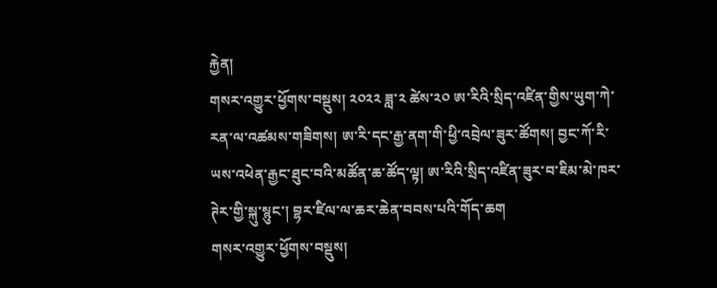རྐྱེན།
གསར་འགྱུར་ཕྱོགས་བསྡུས། ༢༠༢༢ ཟླ་༢ ཚེས་༢༠ ཨ་རིའི་སྲིད་འཛིན་གྱིས་ཡུག་ཀེ་རན་ལ་འཚམས་གཟིགས། ཨ་རི་དང་རྒྱ་ནག་གི་ཕྱི་འབྲེལ་ཟུར་ཚོགས། བྱང་ཀོ་རི་ཡས་འཕེན་རྒྱང་ཐུང་བའི་མཚོན་ཆ་ཚོད་ལྟ། ཨ་རིའི་སྲིད་འཛིན་ཟུར་བ་ཇིམ་མེ་ཁར་ཊེར་གྱི་སྐུ་སྙུང་། བྷར་ཛིལ་ལ་ཆར་ཆེན་བབས་པའི་གོད་ཆག
གསར་འགྱུར་ཕྱོགས་བསྡུས།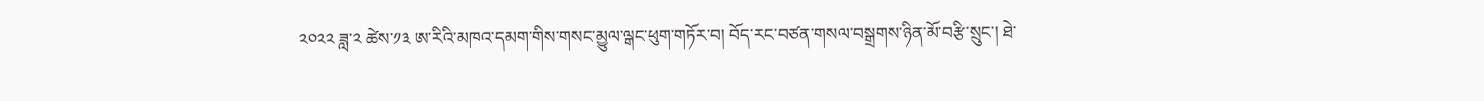༢༠༢༢ ཟླ་༢ ཚེས་༡༣ ཨ་རིའི་མཁའ་དམག་གིས་གསང་མྱུལ་ལྒང་ཕུག་གཏོར་བ། བོད་རང་བཙན་གསལ་བསྒྲགས་ཉིན་མོ་བརྩི་སྲུང་། ཐེ་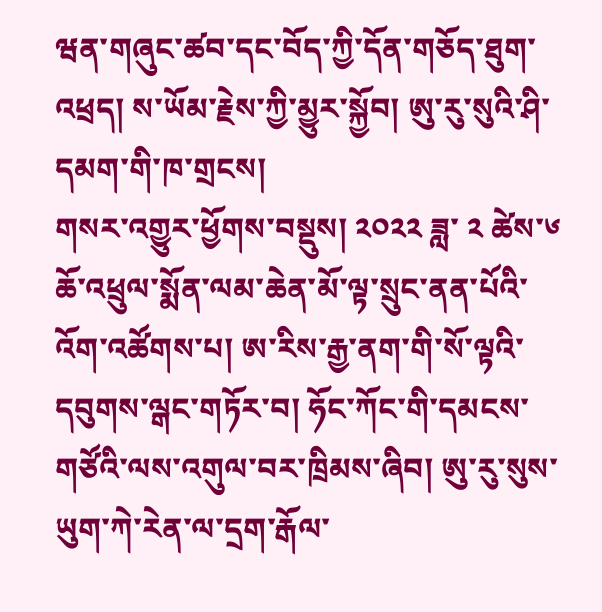ཝན་གཞུང་ཚབ་དང་བོད་ཀྱི་དོན་གཅོད་ཐུག་འཕྲད། ས་ཡོམ་རྗེས་ཀྱི་མྱུར་སྐྱོབ། ཨུ་རུ་སུའི་ཤི་དམག་གི་ཁ་གྲངས།
གསར་འགྱུར་ཕྱོགས་བསྡུས། ༢༠༢༢ ཟླ་ ༢ ཚེས་༦ ཆོ་འཕྲུལ་སྨོན་ལམ་ཆེན་མོ་ལྟ་སྲུང་ནན་པོའི་འོག་འཚོགས་པ། ཨ་རིས་རྒྱ་ནག་གི་སོ་ལྟའི་དབུགས་ལྒང་གཏོར་བ། ཧོང་ཀོང་གི་དམངས་གཙོའི་ལས་འགུལ་བར་ཁྲིམས་ཞིབ། ཨུ་རུ་སུས་ཡུག་ཀེ་རེན་ལ་དྲག་རྒོལ་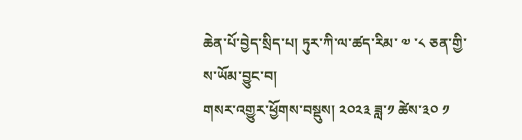ཆེན་པོ་བྱེད་སྲིད་པ། ཏུར་ཀི་ལ་ཚད་རིམ་ ༧ ་༨ ཅན་གྱི་ས་ཡོམ་བྱུང་བ།
གསར་འགྱུར་ཕྱོགས་བསྡུས། ༢༠༢༣ ཟླ་༡ ཚེས་༣༠ ༡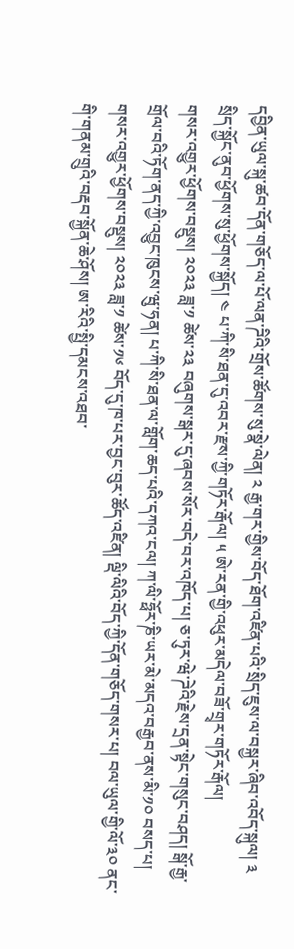དབྱིན་ཡུལ་སྐུ་ཚབ་དོན་གཅོད་ལ་པོ་ལན་ཌིའི་གྲོས་ཚོགས་སུ་སྣེ་ལེན། ༢ རྒྱ་གར་གྱིས་བོད་ཐོག་འཛིན་པའི་སྲིད་ཇུས་ལ་བསྐྱར་ཞིབ་འབོད་སྐུལ། ༣ སྲིད་སྐྱོང་ནུབ་ཕྱོགས་སུ་ཕྱོགས་སྐྱོད། ༤ པ་ཀི་སི་ཐན་དུ་འབར་རྫས་ཀྱི་གཏོར་རྒོལ། ༥ ཨེ་རན་གྱི་འཕུར་མདེལ་བཟོ་གྲྭར་གཏོར་རྒོལ།
གསར་འགྱུར་ཕྱོགས་བསྡུས། ༢༠༢༣ ཟླ་༡ ཚེས་༢༣ བཞུགས་སྒར་དུ་ཞབས་སོར་བདེ་བར་འཁོད་པ། ཅ་ཏུར་ཝེ་ཌེའི་རྗེས་དྲན་སྟེང་གསུང་བཤད། སྒོ་རྒྱ་གྲོལ་བའི་ཏོག་ནད་ཀྱི་འབྱུང་ཁུངས་ཝུ་ཧན། པ་ཀི་སི་ཐན་ལ་གློག་ཆད་པའི་དཀའ་ངལ། ཀ་ལི་ཧྥོར་ཎི་ཡར་མེ་མདའ་བརྒྱབ་ནས་མི་༡༠ བསད་པ།
གསར་འགྱུར་ཕྱོགས་བསྡུས། ༢༠༢༣ ཟླ་༡ ཚེས་༡༦ བོད་དུ་ཁ་པར་བྱང་བུར་ཚོད་འཛིན། ལྡི་ལིའི་བོད་ཀྱི་དོན་གཅོད་གསར་པ། བལ་ཡུལ་གྱི་ལོ་༣༠ ནང་གི་གནམ་གྲུའི་བརྡབ་སྐྱོན་ཆེ་ཤོས། ཨ་རིའི་སྤྱི་དམངས་འཐབ་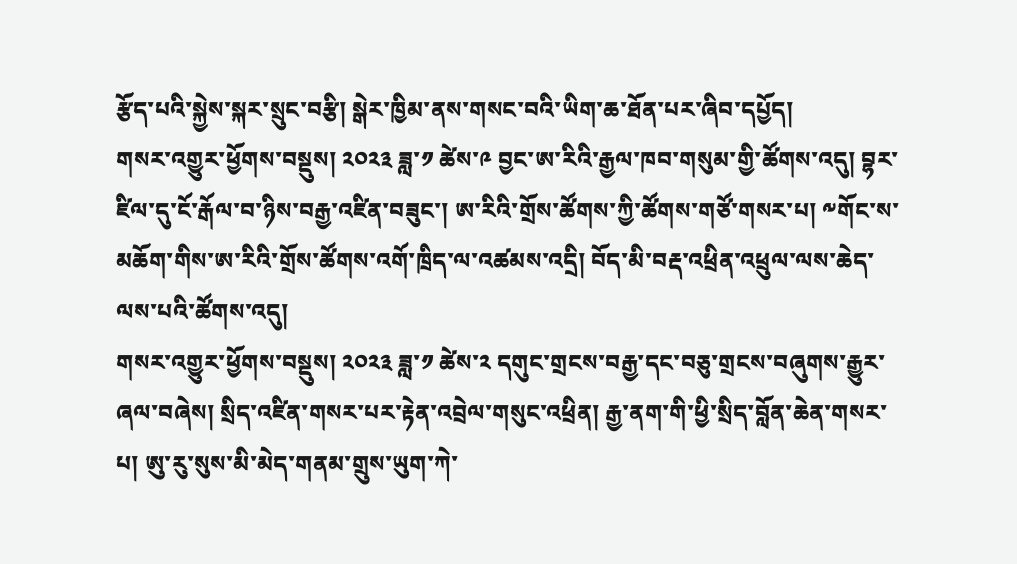རྩོད་པའི་སྐྱེས་སྐར་སྲུང་བརྩི། སྒེར་ཁྱིམ་ནས་གསང་བའི་ཡིག་ཆ་ཐོན་པར་ཞིབ་དཔྱོད།
གསར་འགྱུར་ཕྱོགས་བསྡུས། ༢༠༢༣ ཟླ་༡ ཚེས་༩ བྱང་ཨ་རིའི་རྒྱལ་ཁབ་གསུམ་གྱི་ཚོགས་འདུ། བྷར་ཛིལ་དུ་ངོ་རྒོལ་བ་ཉིས་བརྒྱ་འཛིན་བཟུང་། ཨ་རིའི་གྲོས་ཚོགས་ཀྱི་ཚོགས་གཙོ་གསར་པ། ༸གོང་ས་མཆོག་གིས་ཨ་རིའི་གྲོས་ཚོགས་འགོ་ཁྲིད་ལ་འཚམས་འདྲི། བོད་མི་བརྡ་འཕྲིན་འཕྲུལ་ལས་ཆེད་ལས་པའི་ཚོགས་འདུ།
གསར་འགྱུར་ཕྱོགས་བསྡུས། ༢༠༢༣ ཟླ་༡ ཚེས་༢ དགུང་གྲངས་བརྒྱ་དང་བཅུ་གྲངས་བཞུགས་རྒྱུར་ཞལ་བཞེས། སྲིད་འཛིན་གསར་པར་རྟེན་འབྲེལ་གསུང་འཕྲིན། རྒྱ་ནག་གི་ཕྱི་སྲིད་བློན་ཆེན་གསར་པ། ཨུ་རུ་སུས་མི་མེད་གནམ་གྲུས་ཡུག་ཀེ་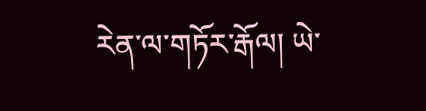རེན་ལ་གཏོར་རྒོལ། ཡེ་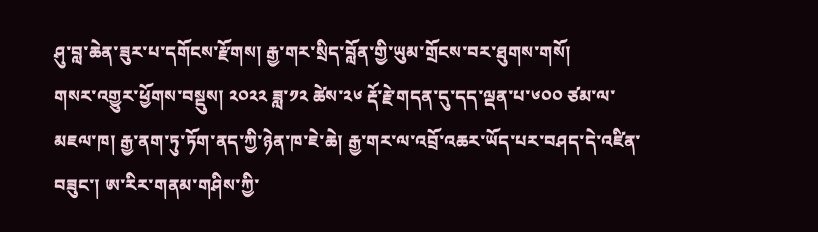ཤུ་བླ་ཆེན་ཟུར་པ་དགོངས་རྫོགས། རྒྱ་གར་སྲིད་བློན་གྱི་ཡུམ་གྲོངས་བར་ཐུགས་གསོ།
གསར་འགྱུར་ཕྱོགས་བསྡུས། ༢༠༢༢ ཟླ་༡༢ ཚེས་༢༦ རྡོ་རྗེ་གདན་དུ་དད་ལྡན་པ་༦༠༠ ཙམ་ལ་མཇལ་ཁ། རྒྱ་ནག་ཏུ་ཏོག་ནད་ཀྱི་ཉེན་ཁ་ཇེ་ཆེ། རྒྱ་གར་ལ་འབྲོ་འཆར་ཡོད་པར་བཤད་དེ་འཛིན་བཟུང་། ཨ་རིར་གནམ་གཤིས་ཀྱི་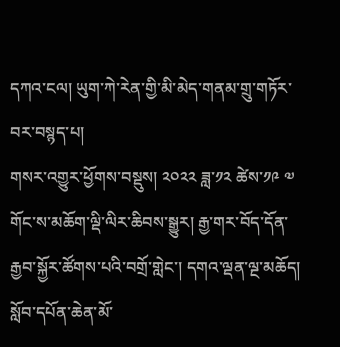དཀའ་ངལ། ཡུག་ཀེ་རེན་གྱི་མི་མེད་གནམ་གྲུ་གཏོར་བར་བསྙད་པ།
གསར་འགྱུར་ཕྱོགས་བསྡུས། ༢༠༢༢ ཟླ་༡༢ ཚེས་༡༩ ༧ གོང་ས་མཆོག་ལྡི་ལིར་ཆིབས་སྒྱུར། རྒྱ་གར་བོད་དོན་རྒྱབ་སྐྱོར་ཚོགས་པའི་བགྲོ་གླེང་། དགའ་ལྡན་ལྔ་མཆོད། སློབ་དཔོན་ཆེན་མོ་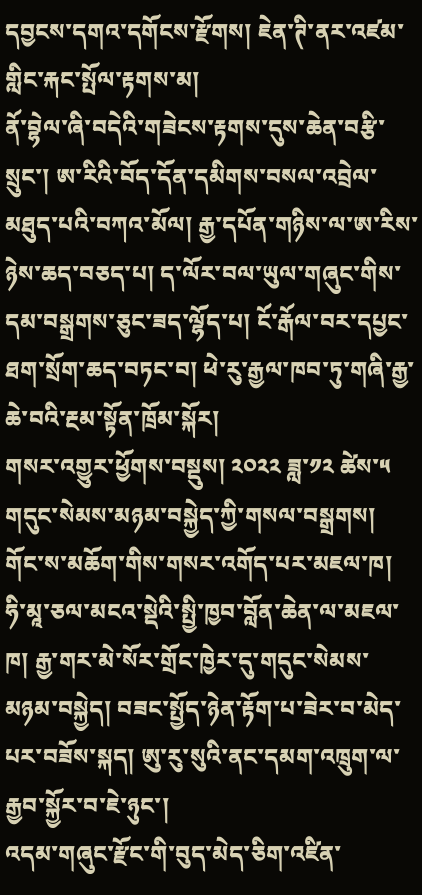དབྱངས་དགའ་དགོངས་རྫོགས། ཇེན་ཊི་ནར་འཛམ་གླིང་རྐང་སྤོལ་རྟགས་མ།
ནོ་བྷེལ་ཞི་བདེའི་གཟེངས་རྟགས་དུས་ཆེན་བརྩི་སྲུང་། ཨ་རིའི་བོད་དོན་དམིགས་བསལ་འབྲེལ་མཐུད་པའི་བཀའ་མོལ། རྒྱ་དཔོན་གཉིས་ལ་ཨ་རིས་ཉེས་ཆད་བཅད་པ། ད་ལོར་བལ་ཡུལ་གཞུང་གིས་དམ་བསྒྲགས་ཅུང་ཟད་ལྷོད་པ། ངོ་རྒོལ་བར་དཔྱང་ཐག་སྲོག་ཆད་བཏང་བ། ཕེ་རུ་རྒྱལ་ཁབ་ཏུ་གཞི་རྒྱ་ཆེ་བའི་རྔམ་སྟོན་ཁྲོམ་སྐོར།
གསར་འགྱུར་ཕྱོགས་བསྡུས། ༢༠༢༢ ཟླ་༡༢ ཚེས་༥ གདུང་སེམས་མཉམ་བསྐྱེད་ཀྱི་གསལ་བསྒྲགས། གོང་ས་མཆོག་གིས་གསར་འགོད་པར་མཇལ་ཁ། ཧི་མཱ་ཅལ་མངའ་སྡེའི་སྤྱི་ཁྱབ་བློན་ཆེན་ལ་མཇལ་ཁ། རྒྱ་གར་མེ་སོར་གྲོང་ཁྱེར་དུ་གདུང་སེམས་མཉམ་བསྐྱེད། བཟང་སྤྱོད་ཉེན་རྟོག་པ་ཟེར་བ་མེད་པར་བཟོས་སྐད། ཨུ་རུ་སུའི་ནང་དམག་འཁྲུག་ལ་རྒྱབ་སྐྱོར་བ་ཇེ་ཉུང་།
འདམ་གཞུང་རྫོང་གི་བུད་མེད་ཅིག་འཛིན་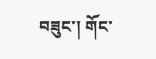བཟུང་། གོང་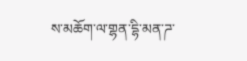ས་མཆོག་ལ་གྷན་དྷི་མན་ཌ་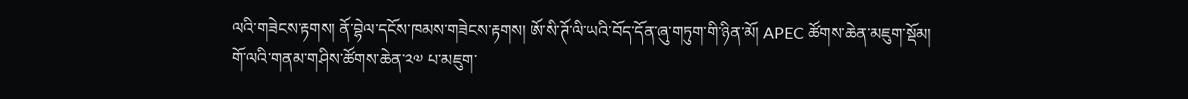ལའི་གཟེངས་རྟགས། ནོ་བྷེལ་དངོས་ཁམས་གཟེངས་རྟགས། ཨོ་སི་ཊོ་ལི་ཡའི་བོད་དོན་ཞུ་གཏུག་གི་ཉིན་མོ། APEC ཚོགས་ཆེན་མཇུག་སྡོམ། གོ་ལའི་གནམ་གཤིས་ཚོགས་ཆེན་༢༧ པ་མཇུག་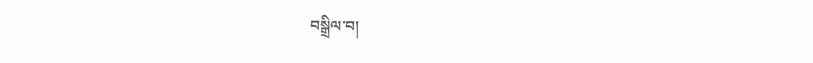བསྒྲིལ་བ།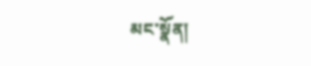མང་སྣོན།